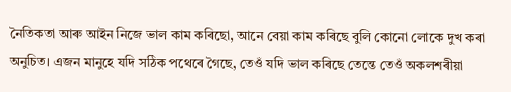নৈতিকতা আৰু আইন নিজে ভাল কাম কৰিছো, আনে বেয়া কাম কৰিছে বুলি কোনো লোকে দুখ কৰা অনুচিত। এজন মানুহে যদি সঠিক পথেৰে গৈছে, তেওঁ যদি ভাল কৰিছে তেন্তে তেওঁ অকলশৰীয়া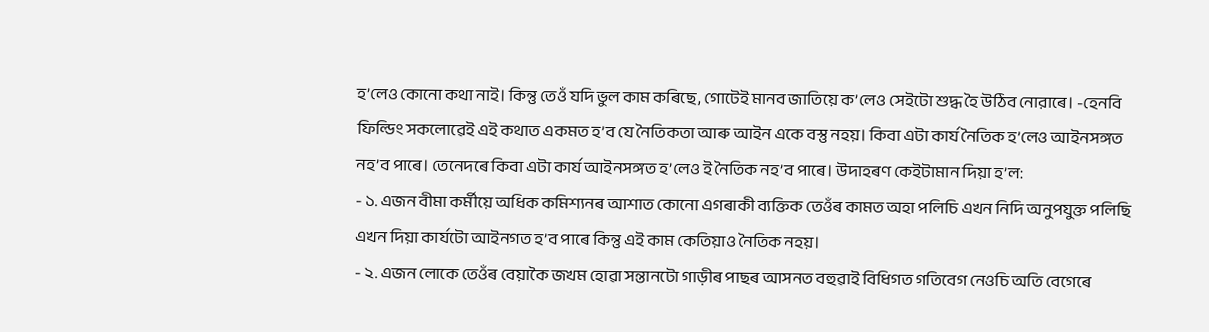হ’লেও কোনো কথা নাই। কিন্তু তেওঁ যদি ভুল কাম কৰিছে, গোটেই মানব জাতিয়ে ক’লেও সেইটো শুদ্ধ হৈ উঠিব নোরাৰে। -হেনবি ফিল্ডিং সকলোৱেই এই কথাত একমত হ’ব যে নৈতিকতা আৰু আইন একে বস্তু নহয়। কিবা এটা কার্য নৈতিক হ’লেও আইনসঙ্গত নহ’ব পাৰে। তেনেদৰে কিবা এটা কার্য আইনসঙ্গত হ’লেও ই নৈতিক নহ’ব পাৰে। উদাহৰণ কেইটামান দিয়া হ’ল:
- ১. এজন বীমা কর্মীয়ে অধিক কমিশ্যনৰ আশাত কোনো এগৰাকী ব্যক্তিক তেওঁৰ কামত অহা পলিচি এখন নিদি অনুপযুক্ত পলিছি এখন দিয়া কার্যটো আইনগত হ’ব পাৰে কিন্তু এই কাম কেতিয়াও নৈতিক নহয়।
- ২. এজন লোকে তেওঁৰ বেয়াকৈ জখম হোৱা সন্তানটো গাড়ীৰ পাছৰ আসনত বহুৱাই বিধিগত গতিবেগ নেওচি অতি বেগেৰে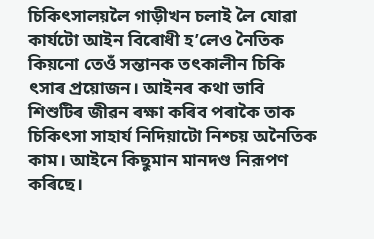চিকিৎসালয়লৈ গাড়ীখন চলাই লৈ যোৱা কাৰ্যটো আইন বিৰোধী হ’লেও নৈতিক কিয়নো তেওঁ সন্তানক তৎকালীন চিকি ৎসাৰ প্ৰয়োজন। আইনৰ কথা ভাবি শিশুটিৰ জীৱন ৰক্ষা কৰিব পৰাকৈ তাক চিকিৎসা সাহার্য নিদিয়াটো নিশ্চয় অনৈতিক কাম। আইনে কিছুমান মানদণ্ড নিরূপণ কৰিছে।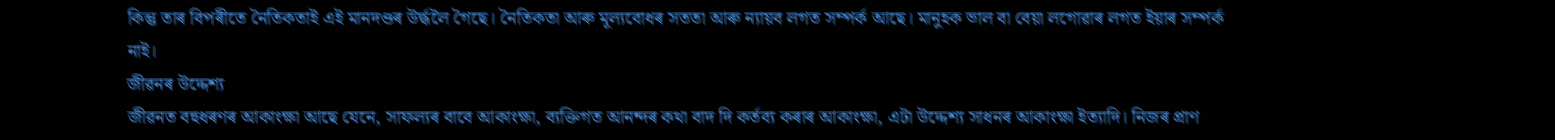কিন্তু তাৰ বিপৰীতে নৈতিকতাই এই মানদণ্ডৰ উৰ্দ্ধলৈ গৈছে। নৈতিকতা আৰু মূল্যবোধৰ সততা আৰু ন্যায়ব লগত সম্পর্ক আছে। মানুহক ভাল বা বেয়া লগোৱাৰ লগত ইয়াৰ সম্পৰ্ক নাই।
জীৱনৰ উদ্দেশ্য
জীৱনত বহুধৰণৰ আকাংক্ষা আছে যেনে, সাফল্যৰ বাবে আকাংক্ষা, ব্যক্তিগত আনন্দৰ কথা বাদ দি কৰ্তব্য কৰাৰ আকাংক্ষা, এটা উদ্দেশ্য সাধনৰ আকাংক্ষা ইত্যাদি। নিজৰ প্ৰাণ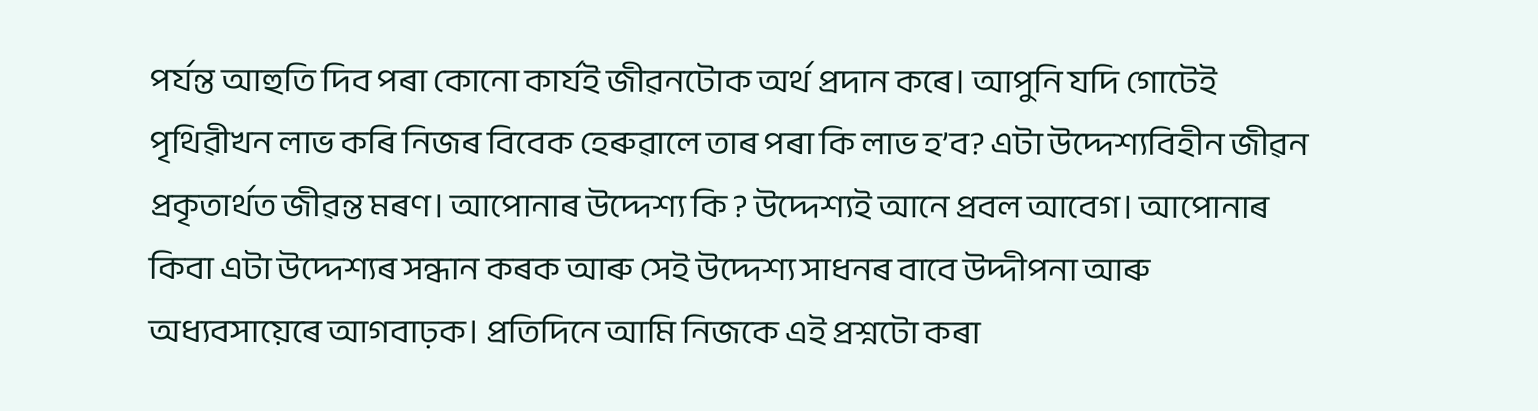পর্যন্ত আহুতি দিব পৰা কোনো কার্যই জীৱনটোক অর্থ প্রদান কৰে। আপুনি যদি গোটেই পৃথিৱীখন লাভ কৰি নিজৰ বিবেক হেৰুৱালে তাৰ পৰা কি লাভ হ’ব? এটা উদ্দেশ্যবিহীন জীৱন প্রকৃতাৰ্থত জীৱন্ত মৰণ। আপোনাৰ উদ্দেশ্য কি ? উদ্দেশ্যই আনে প্রবল আবেগ। আপোনাৰ কিবা এটা উদ্দেশ্যৰ সন্ধান কৰক আৰু সেই উদ্দেশ্য সাধনৰ বাবে উদ্দীপনা আৰু অধ্যবসায়েৰে আগবাঢ়ক। প্রতিদিনে আমি নিজকে এই প্রশ্নটো কৰা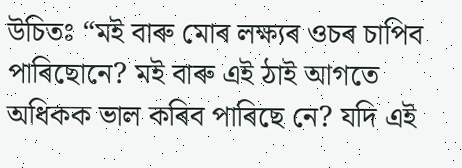উচিতঃ “মই বাৰু মোৰ লক্ষ্যৰ ওচৰ চাপিব পাৰিছোনে? মই বাৰু এই ঠাই আগতে অধিকক ভাল কৰিব পাৰিছে নে? যদি এই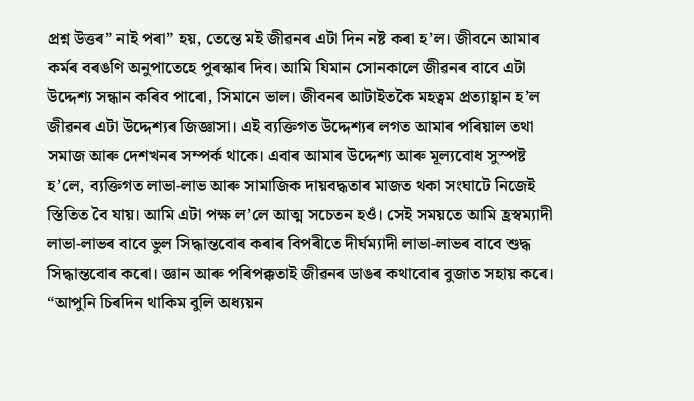প্রশ্ন উত্তৰ” নাই পৰা” হয়, তেন্তে মই জীৱনৰ এটা দিন নষ্ট কৰা হ’ল। জীবনে আমাৰ কৰ্মৰ বৰঙণি অনুপাতেহে পুৰস্কাৰ দিব। আমি যিমান সোনকালে জীৱনৰ বাবে এটা উদ্দেশ্য সন্ধান কৰিব পাৰো, সিমানে ভাল। জীবনৰ আটাইতকৈ মহত্বম প্রত্যাহ্বান হ’ল জীৱনৰ এটা উদ্দেশ্যৰ জিজ্ঞাসা। এই ব্যক্তিগত উদ্দেশ্যৰ লগত আমাৰ পৰিয়াল তথা সমাজ আৰু দেশখনৰ সম্পৰ্ক থাকে। এবাৰ আমাৰ উদ্দেশ্য আৰু মূল্যবোধ সুস্পষ্ট হ’লে, ব্যক্তিগত লাভা-লাভ আৰু সামাজিক দায়বদ্ধতাৰ মাজত থকা সংঘাটে নিজেই স্তিতিত বৈ যায়। আমি এটা পক্ষ ল’লে আত্ম সচেতন হওঁ। সেই সময়তে আমি হ্রস্বম্যাদী লাভা-লাভৰ বাবে ভুল সিদ্ধান্তবোৰ কৰাৰ বিপৰীতে দীর্ঘম্যাদী লাভা-লাভৰ বাবে শুদ্ধ সিদ্ধান্তবোৰ কৰো। জ্ঞান আৰু পৰিপক্কতাই জীৱনৰ ডাঙৰ কথাবোৰ বুজাত সহায় কৰে।
“আপুনি চিৰদিন থাকিম বুলি অধ্যয়ন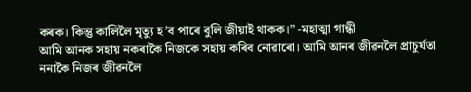কৰক। কিন্তু কালিলৈ মৃত্যু হ’ব পাৰে বুলি জীয়াই থাকক।” -মহাত্মা গান্ধী
আমি আনক সহায় নকৰাকৈ নিজকে সহায় কৰিব নোৱাৰো। আমি আনৰ জীৱনলৈ প্রাচুর্যতা ননাকৈ নিজৰ জীৱনলৈ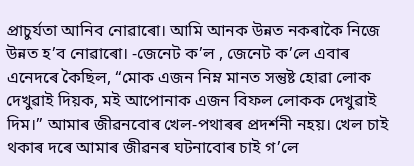প্রাচুর্যতা আনিব নোৱাৰো। আমি আনক উন্নত নকৰাকৈ নিজে উন্নত হ’ব নোৱাৰো। -জেনেট ক’ল , জেনেট ক’লে এবাৰ এনেদৰে কৈছিল, “মোক এজন নিম্ন মানত সন্তুষ্ট হোৱা লোক দেখুৱাই দিয়ক, মই আপোনাক এজন বিফল লোকক দেখুৱাই দিম।” আমাৰ জীৱনবোৰ খেল-পথাৰৰ প্রদর্শনী নহয়। খেল চাই থকাৰ দৰে আমাৰ জীৱনৰ ঘটনাবোৰ চাই গ’লে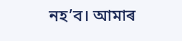নহ’ব। আমাৰ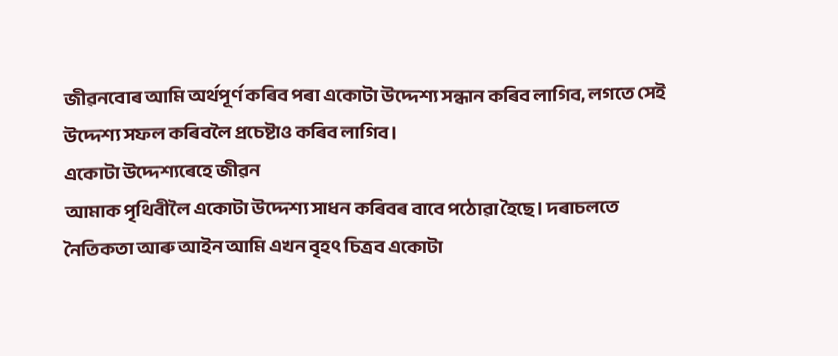জীৱনবোৰ আমি অর্থপূর্ণ কৰিব পৰা একোটা উদ্দেশ্য সন্ধান কৰিব লাগিব, লগতে সেই উদ্দেশ্য সফল কৰিবলৈ প্রচেষ্টাও কৰিব লাগিব।
একোটা উদ্দেশ্যৰেহে জীৱন
আমাক পৃথিবীলৈ একোটা উদ্দেশ্য সাধন কৰিবৰ বাবে পঠোৱা হৈছে। দৰাচলতে নৈতিকতা আৰু আইন আমি এখন বৃহৎ চিত্রব একোটা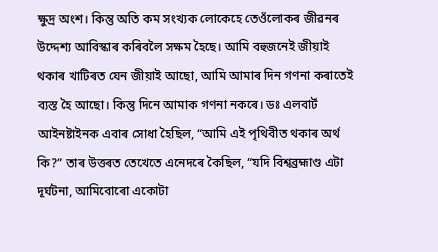ক্ষুদ্র অংশ। কিন্তু অতি কম সংখ্যক লোকেহে তেওঁলোকৰ জীৱনৰ উদ্দেশ্য আবিস্কাৰ কৰিবলৈ সক্ষম হৈছে। আমি বহুজনেই জীয়াই থকাৰ খাটিৰত যেন জীয়াই আছো, আমি আমাৰ দিন গণনা কৰাতেই ব্যস্ত হৈ আছো। কিন্তু দিনে আমাক গণনা নকৰে। ডঃ এলবার্ট আইনষ্টাইনক এবাৰ সোধা হৈছিল, “আমি এই পৃথিবীত থকাৰ অৰ্থ কি?” তাৰ উত্তৰত তেখেতে এনেদৰে কৈছিল, “যদি বিশ্বব্রহ্মাণ্ড এটা দূর্ঘটনা, আমিবোৰো একোটা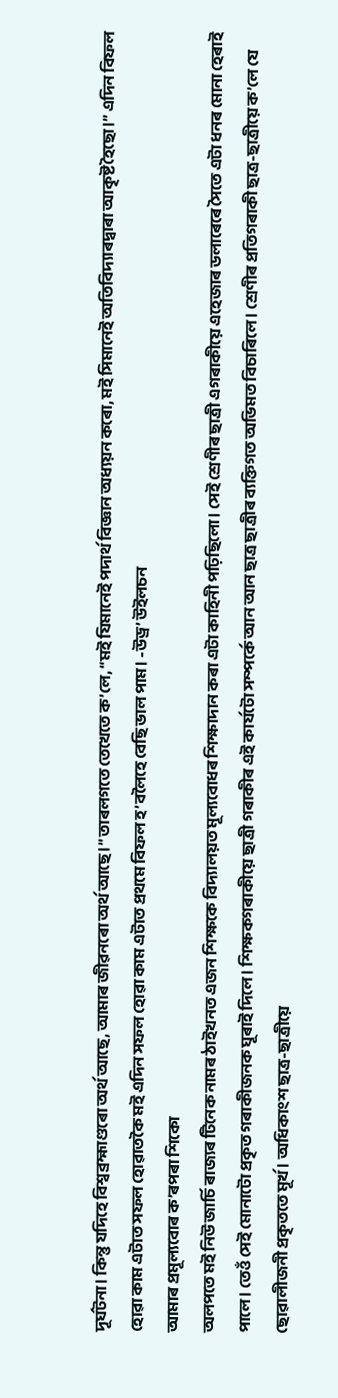দূর্ঘটনা। কিন্তু যদিহে বিশ্বব্ৰহ্মাণ্ডৰো অৰ্থ আছে, আমাৰ জীৱনৰো অর্থ আছে।” তাৰলগতে তেখেতে ক’লে, “মই যিমানেই পদার্থ বিজ্ঞান অধ্যয়ন কৰো, মই সিমানেই অতিবিদ্যাৰদ্বাৰা আকৃষ্ট হৈছো।” এদিন বিফল হোৱা কাম এটাত সফল হোৱাতকৈ মই এদিন সফল হোৱা কাম এটাত প্রথমে বিফল হ’বলৈহে বেছি ভাল পাম। -উড্র’ উইলচন
আমাৰ প্ৰমূল্যবোৰ ক’ৰপৰা শিকো
অলপতে মই নিউ জার্চি ৰাজ্যৰ টিনেক নামৰ ঠাইখনত এজন শিক্ষকে বিদ্যালয়ত মূল্যবোধৰ শিক্ষাদান কৰা এটা কাহিনী পঢ়িছিলো। সেই শ্ৰেণীৰ ছাত্ৰী এগৰাকীয়ে এহেজাৰ ডলাৰেৰে সৈতে এটা ধনৰ মোনা হেৰাই পালে। তেওঁ সেই মোনাটো প্রকৃত গৰাকীজনক ঘূৰাই দিলে। শিক্ষকগৰাকীয়ে ছাত্ৰী গৰাকীৰ এই কার্যটো সম্পর্কে আন আন ছাত্ৰ ছাত্ৰীৰ ব্যক্তিগত অভিমত বিচাৰিলে। শ্ৰেণীৰ প্ৰতিগৰাকী ছাত্র-ছাত্রীয়ে ক’লে যে ছোৱালীজনী প্রকৃততে মূর্খ। অধিকাংশ ছাত্র-ছাত্রীয়ে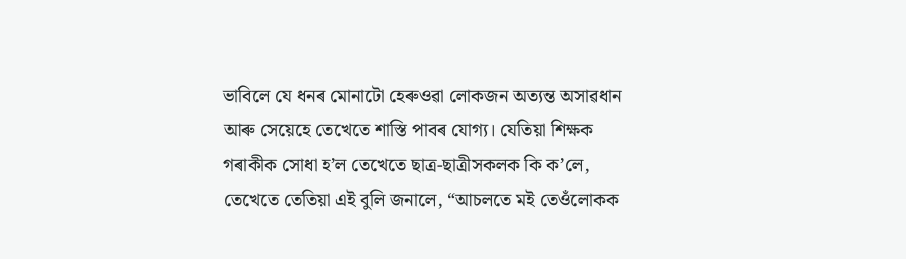ভাবিলে যে ধনৰ মোনাটো হেৰুওৱা লোকজন অত্যন্ত অসাৱধান আৰু সেয়েহে তেখেতে শাস্তি পাবৰ যোগ্য। যেতিয়া শিক্ষক গৰাকীক সোধা হ’ল তেখেতে ছাত্র-ছাত্রীসকলক কি ক’লে, তেখেতে তেতিয়া এই বুলি জনালে, “আচলতে মই তেওঁলোকক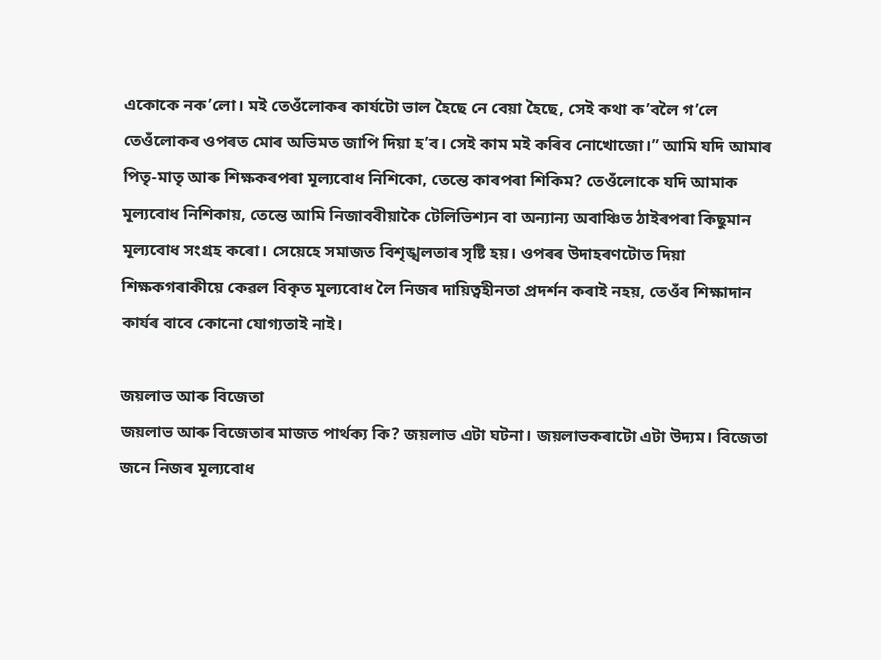একোকে নক’লো। মই তেওঁলোকৰ কাৰ্যটো ভাল হৈছে নে বেয়া হৈছে, সেই কথা ক’বলৈ গ’লে তেওঁলোকৰ ওপৰত মোৰ অভিমত জাপি দিয়া হ’ব। সেই কাম মই কৰিব নোখোজো।” আমি যদি আমাৰ পিতৃ-মাতৃ আৰু শিক্ষকৰপৰা মূল্যবোধ নিশিকো, তেন্তে কাৰপৰা শিকিম? তেওঁলোকে যদি আমাক মূল্যবোধ নিশিকায়, তেন্তে আমি নিজাববীয়াকৈ টেলিভিশ্যন বা অন্যান্য অবাঞ্চিত ঠাইৰপৰা কিছুমান মূল্যবোধ সংগ্ৰহ কৰো। সেয়েহে সমাজত বিশৃঙ্খলতাৰ সৃষ্টি হয়। ওপৰৰ উদাহৰণটোত দিয়া শিক্ষকগৰাকীয়ে কেৱল বিকৃত মূল্যবোধ লৈ নিজৰ দায়িত্বহীনতা প্রদর্শন কৰাই নহয়, তেওঁৰ শিক্ষাদান কাৰ্যৰ বাবে কোনো যোগ্যতাই নাই।

জয়লাভ আৰু বিজেতা
জয়লাভ আৰু বিজেতাৰ মাজত পাৰ্থক্য কি? জয়লাভ এটা ঘটনা। জয়লাভকৰাটো এটা উদ্যম। বিজেতা জনে নিজৰ মূল্যবোধ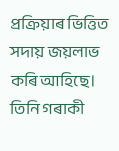প্ৰক্ৰিয়াৰ ভিত্তিত সদায় জয়লাভ কৰি আহিছে।
তিনি গৰাকী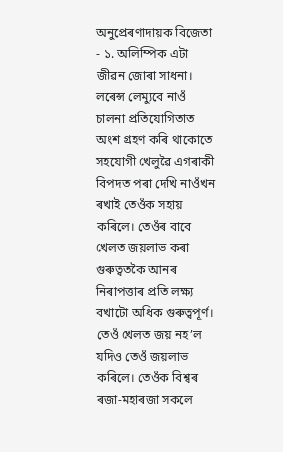অনুপ্ৰেৰণাদায়ক বিজেতা
- ১. অলিম্পিক এটা জীৱন জোৰা সাধনা। লৰেন্স লেম্যুবে নাওঁ চালনা প্রতিযোগিতাত অংশ গ্রহণ কৰি থাকোতে সহযোগী খেলুৱৈ এগৰাকী বিপদত পৰা দেখি নাওঁখন ৰখাই তেওঁক সহায় কৰিলে। তেওঁৰ বাবে খেলত জয়লাভ কৰা গুৰুত্বতকৈ আনৰ নিৰাপত্তাৰ প্রতি লক্ষ্য বখাটো অধিক গুৰুত্বপূর্ণ। তেওঁ খেলত জয় নহ’ল যদিও তেওঁ জয়লাভ কৰিলে। তেওঁক বিশ্বৰ ৰজা-মহাৰজা সকলে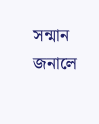সন্মান জনালে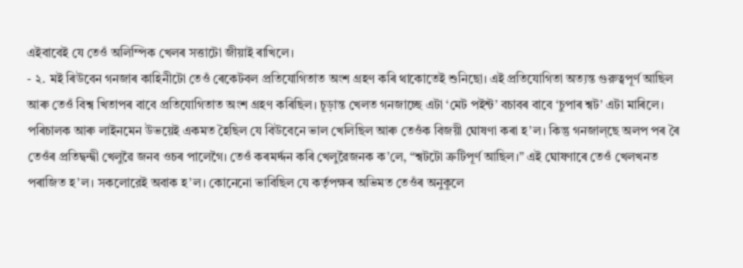এইবাবেই যে তেওঁ অলিম্পিক খেলৰ সত্তাটো জীয়াই ৰাখিলে।
- ২. মই ৰিউবেন গনজাৰ কাহিনীটো তেওঁ ৰেকেটবল প্রতিযোগিতাত অংশ গ্রহণ কৰি থাকোতেই শুনিছো। এই প্রতিযোগিতা অত্যন্ত গুরুত্বপূর্ণ আছিল আৰু তেওঁ বিশ্ব খিতাপৰ বাবে প্রতিযোগিতাত অংশ গ্রহণ কৰিছিল। চূড়ান্ত খেলত গনজাচ্ছে এটা ‘মেট পইন্ট’ বচাবৰ বাবে ‘চুপাৰ শ্বট’ এটা মাৰিলে। পৰিচালক আৰু লাইনমেন উভয়েই একমত হৈছিল যে বিউবেনে ভাল খেলিছিল আৰু তেওঁক বিজয়ী ঘোষণা কৰা হ’ল। কিন্তু গনজাল্ছে অলপ পৰ ৰৈ তেওঁৰ প্ৰতিদ্বন্দ্বী খেলুৱৈ জনব ওচৰ পালেগৈ। তেওঁ কৰমৰ্দ্দন কৰি খেলুৱৈজনক ক’লে, “শ্বটটো ত্রুটিপূর্ণ আছিল।” এই ঘোষণাৰে তেওঁ খেলখনত পৰাজিত হ’ল। সকলোরেই অবাক হ’ল। কোনেনো ভাবিছিল যে কর্তৃপক্ষৰ অভিমত তেওঁৰ অনুকূলে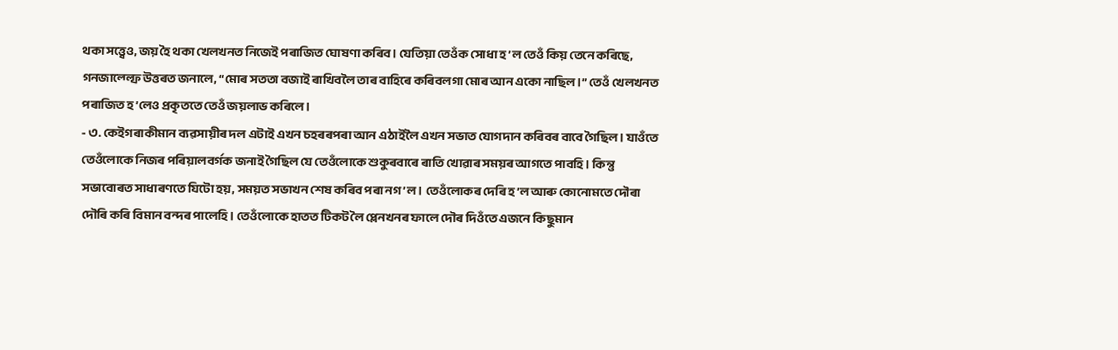থকা সত্ত্বেও, জয় হৈ থকা খেলখনত নিজেই পৰাজিত ঘোষণা কৰিব। যেতিয়া তেওঁক সোধা হ’ল তেওঁ কিয় তেনে কৰিছে, গনজাল্ল্ফে উত্তৰত জনালে, “মোৰ সততা বজাই ৰাখিবলৈ তাৰ বাহিৰে কৰিবলগা মোৰ আন একো নাছিল।” তেওঁ খেলখনত পৰাজিত হ’লেও প্রকৃততে তেওঁ জয়লাভ কৰিলে।
- ৩. কেইগৰাকীমান ব্যৱসায়ীৰ দল এটাই এখন চহৰৰপৰা আন এঠাইলৈ এখন সভাত যোগদান কৰিবৰ বাবে গৈছিল। যাওঁতে তেওঁলোকে নিজৰ পৰিয়ালবৰ্গক জনাই গৈছিল যে তেওঁলোকে শুকুৰবাৰে ৰাতি খোৱাৰ সময়ৰ আগতে পাবহি। কিন্তু সভাবোৰত সাধাৰণতে যিটো হয়, সময়ত সভাখন শেষ কৰিব পৰা নগ’ল। তেওঁলোকৰ দেৰি হ’ল আৰু কোনোমতে দৌৰা দৌৰি কৰি বিমান বন্দৰ পালেহি। তেওঁলোকে হাতত টিকট লৈ প্লেনখনৰ ফালে দৌৰ দিওঁতে এজনে কিছুমান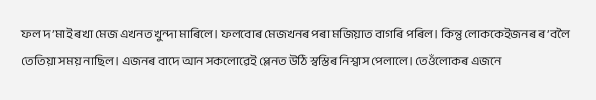ফল দ’মাই ৰখা মেজ এখনত খুন্দা মাৰিলে। ফলবোৰ মেজখনৰ পৰা মজিয়াত বাগৰি পৰিল। কিন্তু লোককেইজনৰ ৰ’বলৈ তেতিয়া সময় নাছিল। এজনৰ বাদে আন সকলোৱেই প্লেনত উঠি স্বস্তিৰ নিশ্বাস পেলালে। তেওঁলোকৰ এজনে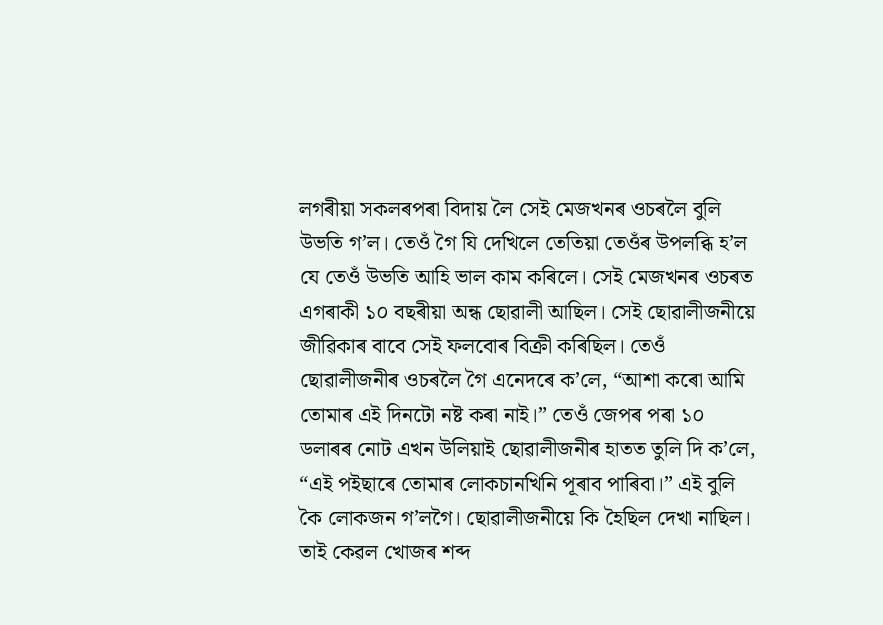লগৰীয়া সকলৰপৰা বিদায় লৈ সেই মেজখনৰ ওচৰলৈ বুলি উভতি গ’ল। তেওঁ গৈ যি দেখিলে তেতিয়া তেওঁৰ উপলব্ধি হ’ল যে তেওঁ উভতি আহি ভাল কাম কৰিলে। সেই মেজখনৰ ওচৰত এগৰাকী ১০ বছৰীয়া অন্ধ ছোৱালী আছিল। সেই ছোৱালীজনীয়ে জীৱিকাৰ বাবে সেই ফলবোৰ বিক্ৰী কৰিছিল। তেওঁ ছোৱালীজনীৰ ওচৰলৈ গৈ এনেদৰে ক’লে, “আশা কৰো আমি তোমাৰ এই দিনটো নষ্ট কৰা নাই।” তেওঁ জেপৰ পৰা ১০ ডলাৰৰ নোট এখন উলিয়াই ছোৱালীজনীৰ হাতত তুলি দি ক’লে, “এই পইছাৰে তোমাৰ লোকচানখিনি পূৰাব পাৰিবা।” এই বুলি কৈ লোকজন গ’লগৈ। ছোৱালীজনীয়ে কি হৈছিল দেখা নাছিল। তাই কেৱল খোজৰ শব্দ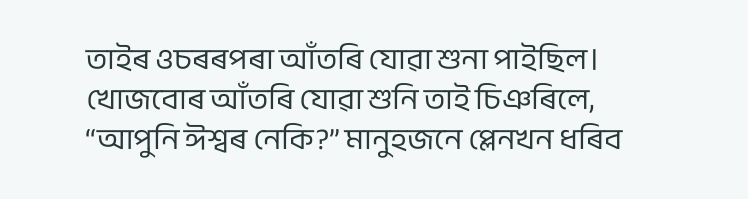তাইৰ ওচৰৰপৰা আঁতৰি যোৱা শুনা পাইছিল। খোজবোৰ আঁতৰি যোৱা শুনি তাই চিঞৰিলে, “আপুনি ঈশ্বৰ নেকি?” মানুহজনে প্লেনখন ধৰিব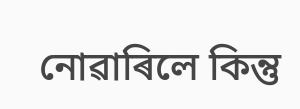নোৱাৰিলে কিন্তু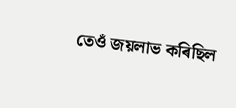তেওঁ জয়লাভ কৰিছিল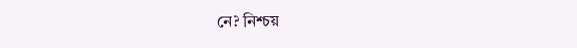নে? নিশ্চয়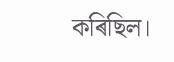কৰিছিল।